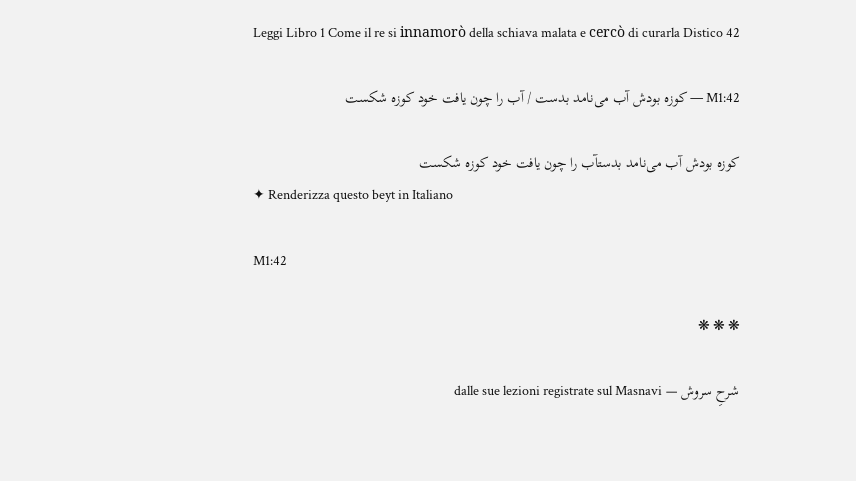Leggi Libro 1 Come il re si innamorò della schiava malata e cercò di curarla Distico 42

M1:42 — کوزه بودش آب می‌نامد بدست / آب را چون یافت خود کوزه شکست

کوزه بودش آب می‌نامد بدستآب را چون یافت خود کوزه شکست
✦ Renderizza questo beyt in Italiano

M1:42

❋ ❋ ❋

شرحِ سروش — dalle sue lezioni registrate sul Masnavi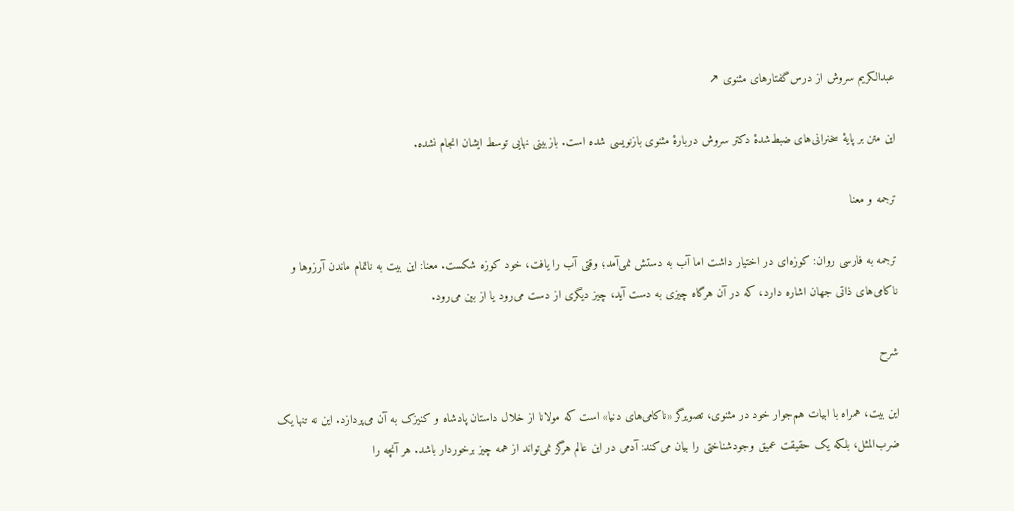عبدالکریم سروش از درس‌گفتارهای مثنوی ↗

این متن بر پایهٔ سخنرانی‌های ضبط‌شدهٔ دکتر سروش دربارهٔ مثنوی بازنویسی شده است. بازبینی نهایی توسط ایشان انجام نشده.

ترجمه و معنا

ترجمه به فارسی روان: کوزه‌ای در اختیار داشت اما آب به دستش نمی‌آمد؛ وقتی آب را یافت، خود کوزه شکست. معنا: این بیت به ناتمام ماندن آرزوها و ناکامی‌های ذاتی جهان اشاره دارد، که در آن هرگاه چیزی به دست آید، چیز دیگری از دست می‌رود یا از بین می‌رود.

شرح

این بیت، همراه با ابیات هم‌جوار خود در مثنوی، تصویرگر «ناکامی‌های دنیا» است که مولانا از خلال داستان پادشاه و کنیزک به آن می‌پردازد. این نه تنها یک ضرب‌المثل، بلکه یک حقیقت عمیق وجودشناختی را بیان می‌کند: آدمی در این عالم هرگز نمی‌تواند از همه چیز برخوردار باشد. هر آنچه را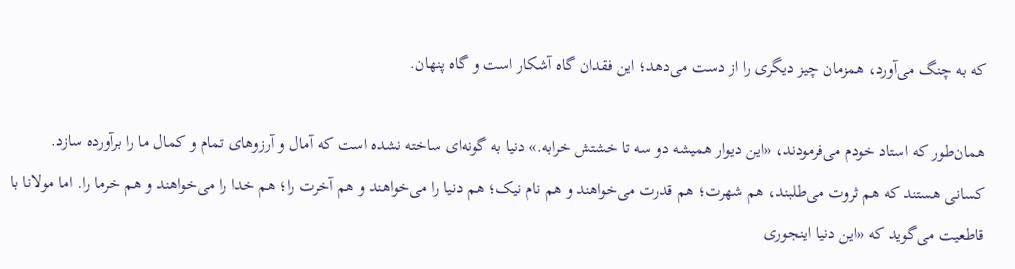که به چنگ می‌آورد، همزمان چیز دیگری را از دست می‌دهد؛ این فقدان گاه آشکار است و گاه پنهان.

همان‌طور که استاد خودم می‌فرمودند، «این دیوار همیشه دو سه تا خشتش خرابه.» دنیا به گونه‌ای ساخته نشده است که آمال و آرزوهای تمام و کمال ما را برآورده سازد. کسانی هستند که هم ثروت می‌طلبند، هم شهرت؛ هم قدرت می‌خواهند و هم نام نیک؛ هم دنیا را می‌خواهند و هم آخرت را؛ هم خدا را می‌خواهند و هم خرما را. اما مولانا با قاطعیت می‌گوید که «این دنیا اینجوری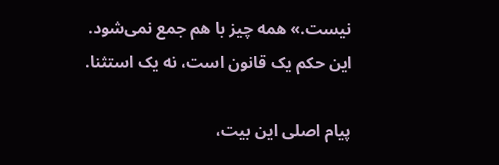نیست.» همه چیز با هم جمع نمی‌شود. این حکم یک قانون است، نه یک استثنا.

پیام اصلی این بیت،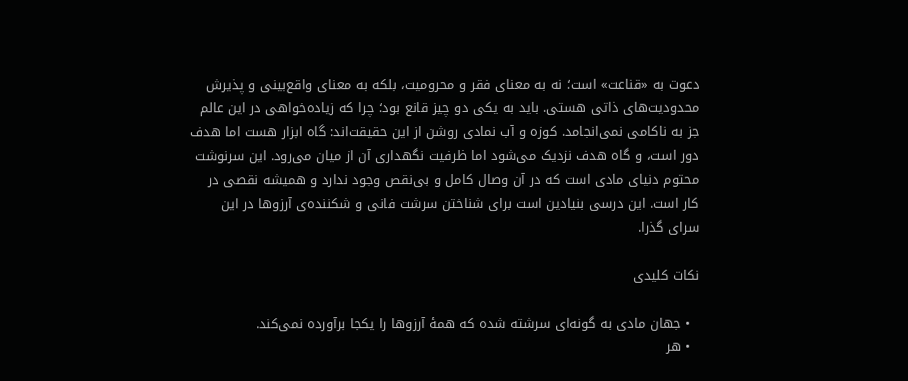دعوت به «قناعت» است؛ نه به معنای فقر و محرومیت، بلکه به معنای واقع‌بینی و پذیرش محدودیت‌های ذاتی هستی. باید به یکی دو چیز قانع بود؛ چرا که زیاده‌خواهی در این عالم جز به ناکامی نمی‌انجامد. کوزه و آب نمادی روشن از این حقیقت‌اند: گاه ابزار هست اما هدف دور است، و گاه هدف نزدیک می‌شود اما ظرفیت نگهداری آن از میان می‌رود. این سرنوشت محتوم دنیای مادی است که در آن وصال کامل و بی‌نقص وجود ندارد و همیشه نقصی در کار است. این درسی بنیادین است برای شناختن سرشت فانی و شکننده‌ی آرزوها در این سرای گذرا.

نکات کلیدی

  • جهان مادی به گونه‌ای سرشته شده که همهٔ آرزوها را یکجا برآورده نمی‌کند.
  • هر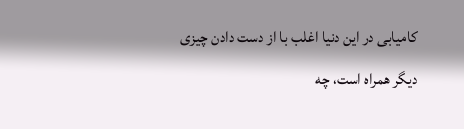کامیابی در این دنیا اغلب با از دست دادن چیزی دیگر همراه است، چه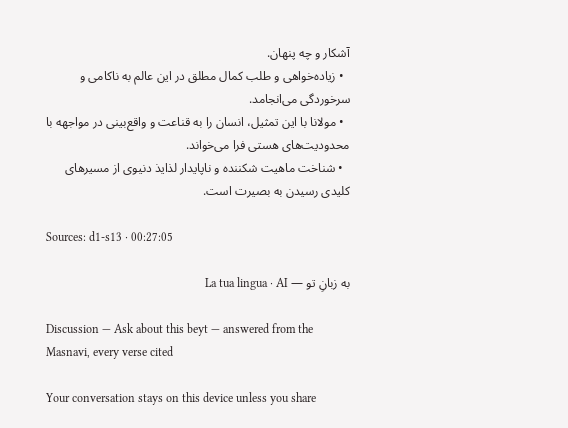آشکار و چه پنهان.
  • زیاده‌خواهی و طلب کمال مطلق در این عالم به ناکامی و سرخوردگی می‌انجامد.
  • مولانا با این تمثیل، انسان را به قناعت و واقع‌بینی در مواجهه با محدودیت‌های هستی فرا می‌خواند.
  • شناخت ماهیت شکننده و ناپایدار لذایذ دنیوی از مسیرهای کلیدی رسیدن به بصیرت است.

Sources: d1-s13 · 00:27:05

به زبانِ تو — La tua lingua · AI

Discussion — Ask about this beyt — answered from the Masnavi, every verse cited

Your conversation stays on this device unless you share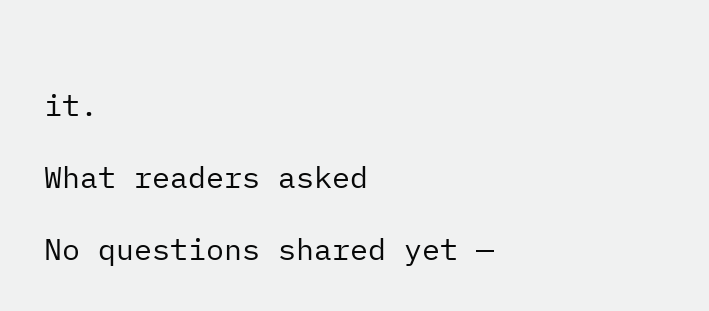it.

What readers asked

No questions shared yet —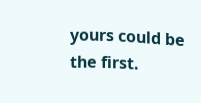yours could be the first.